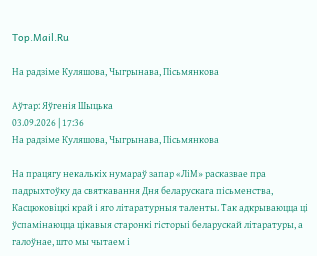Top.Mail.Ru

На радзіме Куляшова, Чыгрынава, Пісьмянкова

Аўтар: Яўгенія Шыцька
03.09.2026 | 17:36
На радзіме Куляшова, Чыгрынава, Пісьмянкова

На працягу некалькіх нумараў запар «ЛіМ» расказвае пра падрыхтоўку да святкавання Дня беларускага пісьменства, Касцюковіцкі край і яго літаратурныя таленты. Так адкрываюцца ці ўспамінаюцца цікавыя старонкі гісторыі беларускай літаратуры, а галоўнае, што мы чытаем і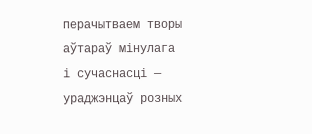перачытваем творы аўтараў мінулага і сучаснасці — ураджэнцаў розных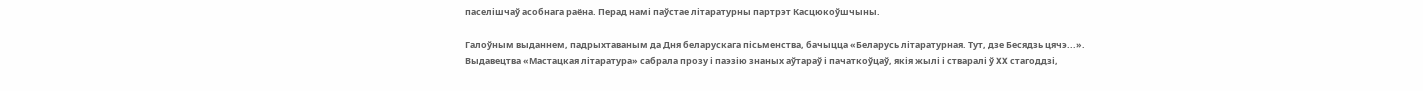паселішчаў асобнага раёна. Перад намі паўстае літаратурны партрэт Касцюкоўшчыны.

Галоўным выданнем, падрыхтаваным да Дня беларускага пісьменства, бачыцца «Беларусь літаратурная. Тут, дзе Бесядзь цячэ...». Выдавецтва «Мастацкая лiтаратура» сабрала прозу і паэзію знаных аўтараў і пачаткоўцаў, якія жылі і стваралі ў XX стагоддзі,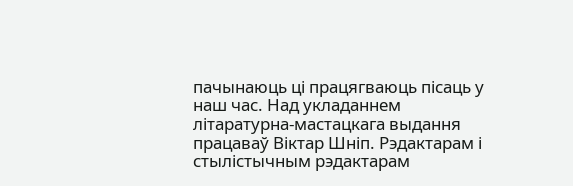пачынаюць ці працягваюць пісаць у наш час. Над укладаннем літаратурна-мастацкага выдання працаваў Віктар Шніп. Рэдактарам і стылістычным рэдактарам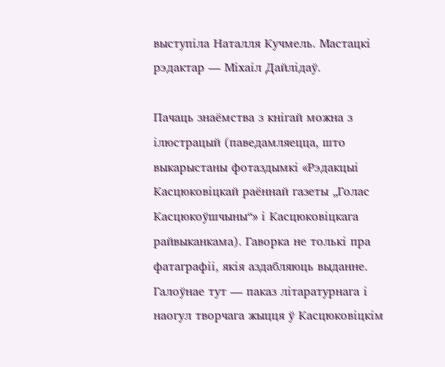выступіла Наталля Кучмель. Мастацкі рэдактар — Міхаіл Дайлідаў.

Пачаць знаёмства з кнігай можна з ілюстрацый (паведамляецца, што выкарыстаны фотаздымкі «Рэдакцыі Касцюковіцкай раённай газеты „Голас Касцюкоўшчыны“» і Касцюковіцкага райвыканкама). Гаворка не толькі пра фатаграфіі, якія аздабляюць выданне. Галоўнае тут — паказ літаратурнага і наогул творчага жыцця ў Касцюковіцкім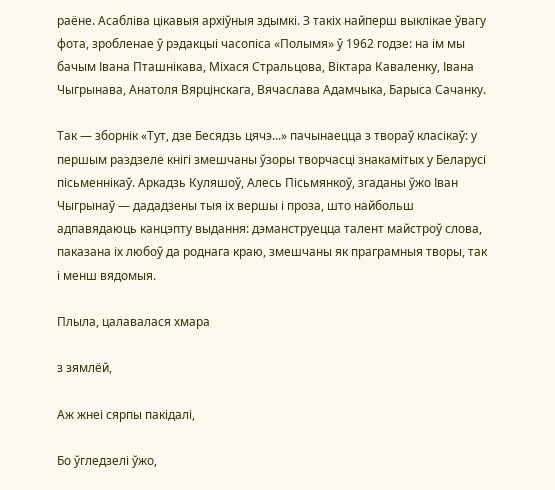раёне. Асабліва цікавыя архіўныя здымкі. З такіх найперш выклікае ўвагу фота, зробленае ў рэдакцыі часопіса «Полымя» ў 1962 годзе: на ім мы бачым Івана Пташнікава, Міхася Стральцова, Віктара Каваленку, Івана Чыгрынава, Анатоля Вярцінскага, Вячаслава Адамчыка, Барыса Сачанку.

Так — зборнік «Тут, дзе Бесядзь цячэ...» пачынаецца з твораў класікаў: у першым раздзеле кнігі змешчаны ўзоры творчасці знакамітых у Беларусі пісьменнікаў. Аркадзь Куляшоў, Алесь Пісьмянкоў, згаданы ўжо Іван Чыгрынаў — дададзены тыя іх вершы і проза, што найбольш адпавядаюць канцэпту выдання: дэманструецца талент майстроў слова, паказана іх любоў да роднага краю, змешчаны як праграмныя творы, так і менш вядомыя.

Плыла, цалавалася хмара

з зямлёй,

Аж жнеі сярпы пакідалі,

Бо ўгледзелі ўжо,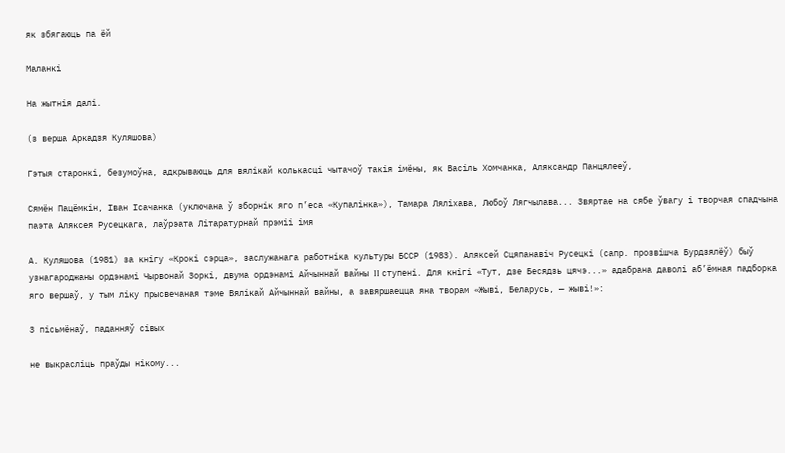як збягаюць па ёй

Маланкі

На жытнія далі.

(з верша Аркадзя Куляшова)

Гэтыя старонкі, безумоўна, адкрываюць для вялікай колькасці чытачоў такія імёны, як Васіль Хомчанка, Аляксандр Панцялееў,

Сямён Пацёмкін, Іван Ісачанка (уключана ў зборнік яго п’еса «Купалінка»), Тамара Ляліхава, Любоў Лягчылава... Звяртае на сябе ўвагу і творчая спадчына паэта Аляксея Русецкага, лаўрэата Літаратурнай прэміі імя

А. Куляшова (1981) за кнігу «Крокі сэрца», заслужанага работніка культуры БССР (1983). Аляксей Сцяпанавіч Русецкі (сапр. прозвішча Бурдзялёў) быў узнагароджаны ордэнамі Чырвонай Зоркі, двума ордэнамі Айчыннай вайны II ступені. Для кнігі «Тут, дзе Бесядзь цячэ...» адабрана даволі аб’ёмная падборка яго вершаў, у тым ліку прысвечаная тэме Вялікай Айчыннай вайны, а завяршаецца яна творам «Жыві, Беларусь, — жыві!»:

З пiсьмёнаў, паданняў сiвых

не выкраслiць праўды нiкому...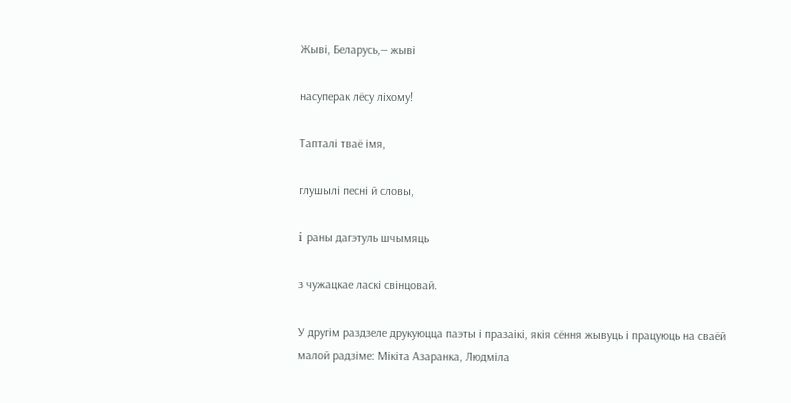Жывi, Беларусь,— жывi

насуперак лёсу лiхому!

Тапталi тваё iмя,

глушылi песнi й словы,

i раны дагэтуль шчымяць

з чужацкае ласкi свiнцовай.

У другім раздзеле друкуюцца паэты і празаікі, якія сёння жывуць і працуюць на сваёй малой радзіме: Мікіта Азаранка, Людміла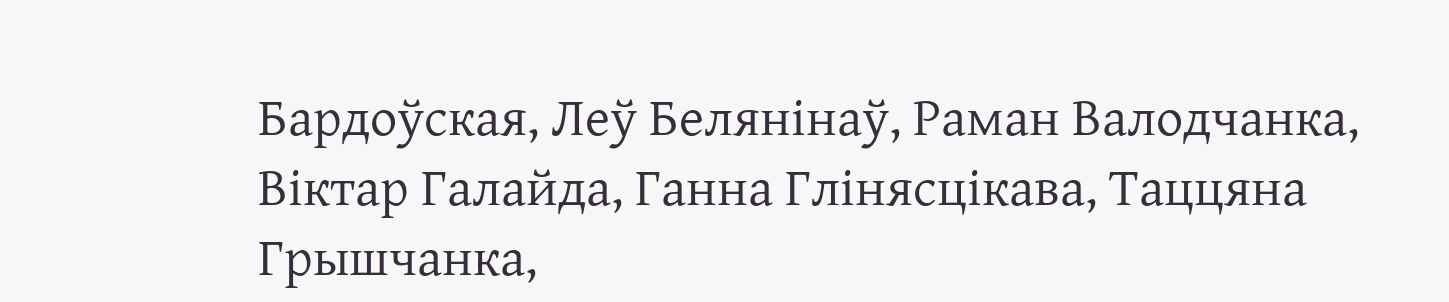Бардоўская, Леў Белянінаў, Раман Валодчанка, Віктар Галайда, Ганна Глінясцікава, Таццяна Грышчанка,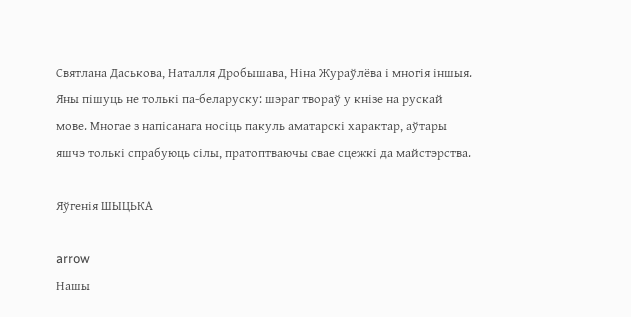Святлана Даськова, Наталля Дробышава, Ніна Жураўлёва і многія іншыя. Яны пішуць не толькі па-беларуску: шэраг твораў у кнізе на рускай мове. Многае з напісанага носіць пакуль аматарскі характар, аўтары яшчэ толькі спрабуюць сілы, пратоптваючы свае сцежкі да майстэрства.

Яўгенія ШЫЦЬКА

arrow
Нашы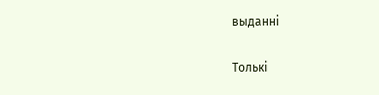выданні

Толькі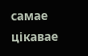самае цікавае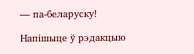— па-беларуску!

Напішыце ў рэдакцыю